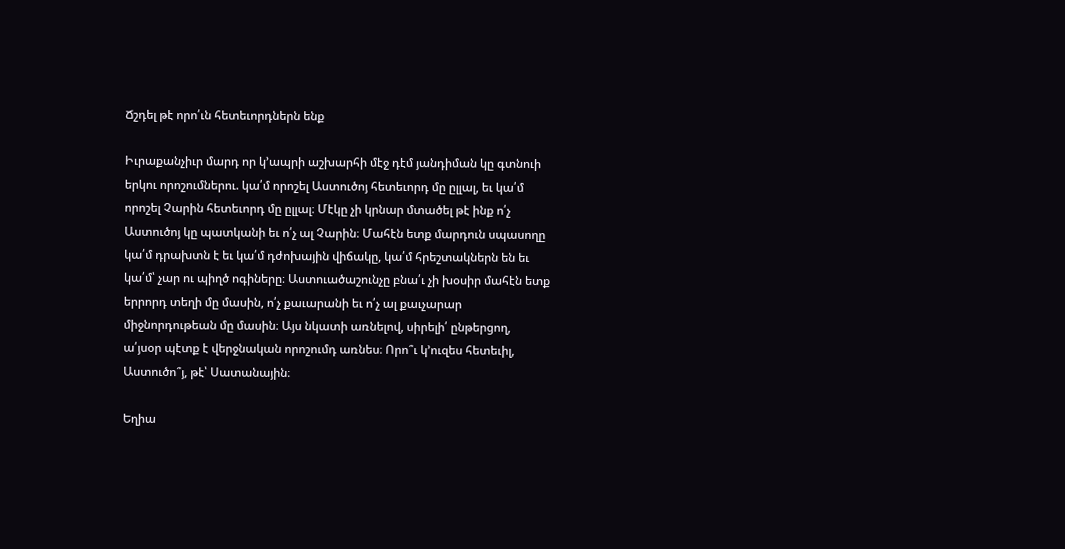Ճշդել թէ որո՛ւն հետեւորդներն ենք

Իւրաքանչիւր մարդ որ կ՚ապրի աշխարհի մէջ դէմ յանդիման կը գտնուի երկու որոշումներու. կա՛մ որոշել Աստուծոյ հետեւորդ մը ըլլալ, եւ կա՛մ որոշել Չարին հետեւորդ մը ըլլալ։ Մէկը չի կրնար մտածել թէ ինք ո՛չ Աստուծոյ կը պատկանի եւ ո՛չ ալ Չարին։ Մահէն ետք մարդուն սպասողը կա՛մ դրախտն է եւ կա՛մ դժոխային վիճակը, կա՛մ հրեշտակներն են եւ կա՛մ՝ չար ու պիղծ ոգիները։ Աստուածաշունչը բնա՛ւ չի խօսիր մահէն ետք երրորդ տեղի մը մասին, ո՛չ քաւարանի եւ ո՛չ ալ քաւչարար միջնորդութեան մը մասին։ Այս նկատի առնելով, սիրելի՛ ընթերցող, ա՛յսօր պէտք է վերջնական որոշումդ առնես։ Որո՞ւ կ՚ուզես հետեւիլ, Աստուծո՞յ, թէ՝ Սատանային։

Եղիա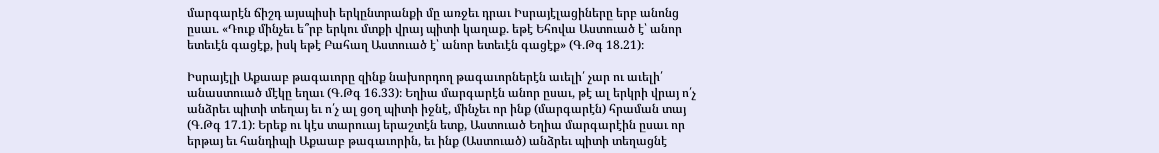մարգարէն ճիշդ այսպիսի երկընտրանքի մը առջեւ դրաւ Իսրայէլացիները երբ անոնց ըսաւ. «Դուք մինչեւ ե՞րբ երկու մտքի վրայ պիտի կաղաք. եթէ Եհովա Աստուած է՝ անոր ետեւէն գացէք, իսկ եթէ Բահաղ Աստուած է՝ անոր ետեւէն գացէք» (Գ.Թգ 18.21)։

Իսրայէլի Աքաաբ թագաւորը զինք նախորդող թագաւորներէն աւելի՛ չար ու աւելի՛ անաստուած մէկը եղաւ (Գ.Թգ 16.33)։ Եղիա մարգարէն անոր ըսաւ, թէ ալ երկրի վրայ ո՛չ անձրեւ պիտի տեղայ եւ ո՛չ ալ ցօղ պիտի իջնէ, մինչեւ որ ինք (մարգարէն) հրաման տայ (Գ.Թգ 17.1)։ Երեք ու կէս տարուայ երաշտէն ետք, Աստուած Եղիա մարգարէին ըսաւ որ երթայ եւ հանդիպի Աքաաբ թագաւորին, եւ ինք (Աստուած) անձրեւ պիտի տեղացնէ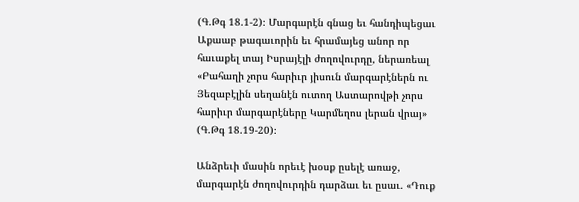(Գ.Թգ 18.1-2)։ Մարգարէն գնաց եւ հանդիպեցաւ Աքաաբ թագաւորին եւ հրամայեց անոր որ հաւաքել տայ Իսրայէլի ժողովուրդը, ներառեալ «Բահաղի չորս հարիւր յիսուն մարգարէներն ու Յեզաբէլին սեղանէն ուտող Աստարովթի չորս հարիւր մարգարէները Կարմեղոս լերան վրայ» (Գ.Թգ 18.19-20)։

Անձրեւի մասին որեւէ խօսք ըսելէ առաջ, մարգարէն ժողովուրդին դարձաւ եւ ըսաւ. «Դուք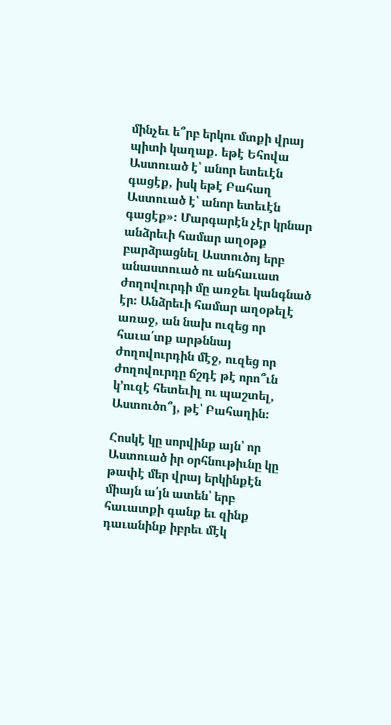մինչեւ ե՞րբ երկու մտքի վրայ պիտի կաղաք. եթէ Եհովա Աստուած է՝ անոր ետեւէն գացէք, իսկ եթէ Բահաղ Աստուած է՝ անոր ետեւէն գացէք»։ Մարգարէն չէր կրնար անձրեւի համար աղօթք բարձրացնել Աստուծոյ երբ անաստուած ու անհաւատ ժողովուրդի մը առջեւ կանգնած էր։ Անձրեւի համար աղօթելէ առաջ, ան նախ ուզեց որ հաւա՛տք արթննայ ժողովուրդին մէջ, ուզեց որ ժողովուրդը ճշդէ թէ որո՞ւն կ՚ուզէ հետեւիլ ու պաշտել, Աստուծո՞յ, թէ՝ Բահաղին։

Հոսկէ կը սորվինք այն՝ որ Աստուած իր օրհնութիւնը կը թափէ մեր վրայ երկինքէն միայն ա՛յն ատեն՝ երբ հաւատքի գանք եւ զինք դաւանինք իբրեւ մէկ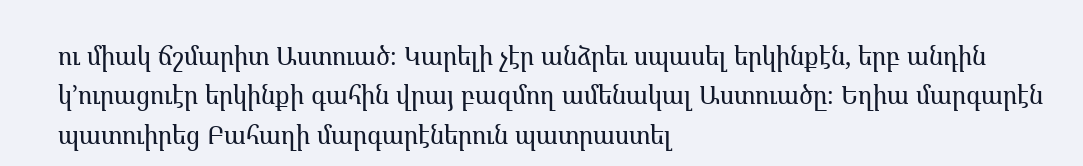ու միակ ճշմարիտ Աստուած։ Կարելի չէր անձրեւ սպասել երկինքէն, երբ անդին կ՚ուրացուէր երկինքի գահին վրայ բազմող ամենակալ Աստուածը։ Եղիա մարգարէն պատուիրեց Բահաղի մարգարէներուն պատրաստել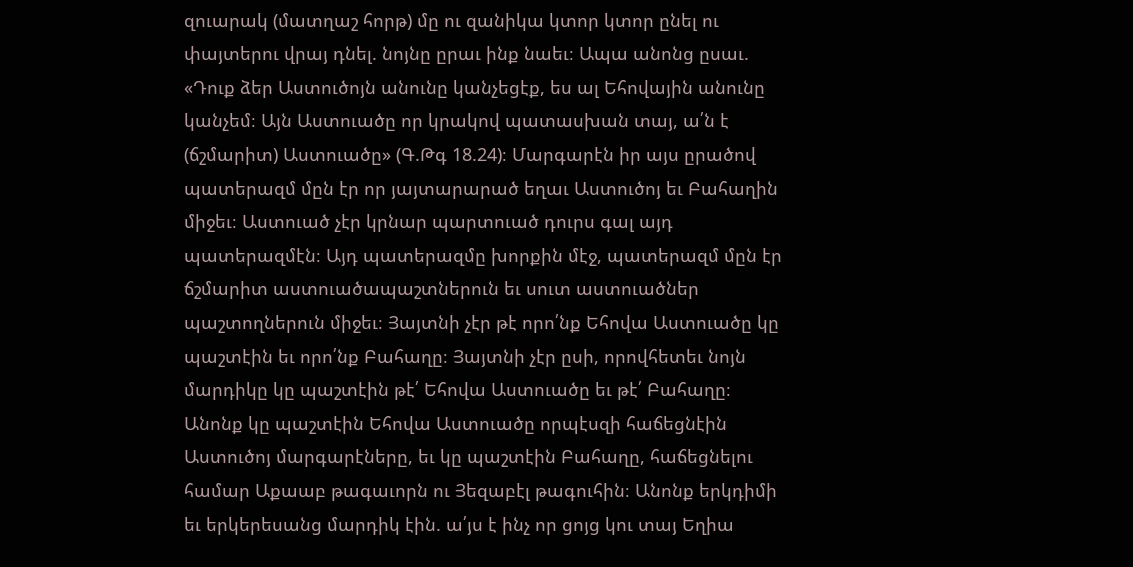զուարակ (մատղաշ հորթ) մը ու զանիկա կտոր կտոր ընել ու փայտերու վրայ դնել. նոյնը ըրաւ ինք նաեւ։ Ապա անոնց ըսաւ. «Դուք ձեր Աստուծոյն անունը կանչեցէք, ես ալ Եհովային անունը կանչեմ։ Այն Աստուածը որ կրակով պատասխան տայ, ա՛ն է (ճշմարիտ) Աստուածը» (Գ.Թգ 18.24)։ Մարգարէն իր այս ըրածով պատերազմ մըն էր որ յայտարարած եղաւ Աստուծոյ եւ Բահաղին միջեւ։ Աստուած չէր կրնար պարտուած դուրս գալ այդ պատերազմէն։ Այդ պատերազմը խորքին մէջ, պատերազմ մըն էր ճշմարիտ աստուածապաշտներուն եւ սուտ աստուածներ պաշտողներուն միջեւ։ Յայտնի չէր թէ որո՛նք Եհովա Աստուածը կը պաշտէին եւ որո՛նք Բահաղը։ Յայտնի չէր ըսի, որովհետեւ նոյն մարդիկը կը պաշտէին թէ՛ Եհովա Աստուածը եւ թէ՛ Բահաղը։ Անոնք կը պաշտէին Եհովա Աստուածը որպէսզի հաճեցնէին Աստուծոյ մարգարէները, եւ կը պաշտէին Բահաղը, հաճեցնելու համար Աքաաբ թագաւորն ու Յեզաբէլ թագուհին։ Անոնք երկդիմի եւ երկերեսանց մարդիկ էին. ա՛յս է ինչ որ ցոյց կու տայ Եղիա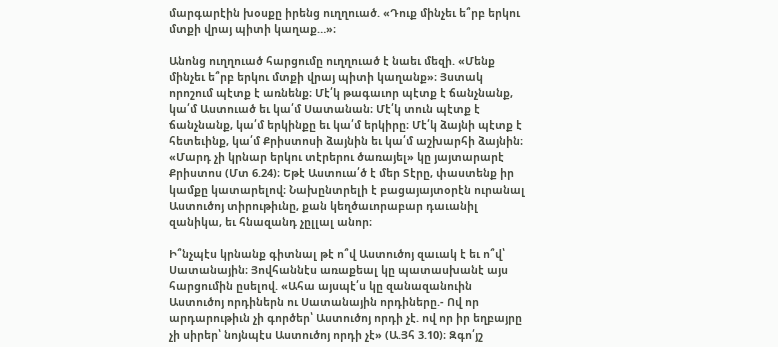մարգարէին խօսքը իրենց ուղղուած. «Դուք մինչեւ ե՞րբ երկու մտքի վրայ պիտի կաղաք…»։

Անոնց ուղղուած հարցումը ուղղուած է նաեւ մեզի. «Մենք մինչեւ ե՞րբ երկու մտքի վրայ պիտի կաղանք»։ Յստակ որոշում պէտք է առնենք։ Մէ՛կ թագաւոր պէտք է ճանչնանք, կա՛մ Աստուած եւ կա՛մ Սատանան։ Մէ՛կ տուն պէտք է ճանչնանք, կա՛մ երկինքը եւ կա՛մ երկիրը։ Մէ՛կ ձայնի պէտք է հետեւինք, կա՛մ Քրիստոսի ձայնին եւ կա՛մ աշխարհի ձայնին։ «Մարդ չի կրնար երկու տէրերու ծառայել» կը յայտարարէ Քրիստոս (Մտ 6.24)։ Եթէ Աստուա՛ծ է մեր Տէրը, փաստենք իր կամքը կատարելով։ Նախընտրելի է բացայայտօրէն ուրանալ Աստուծոյ տիրութիւնը, քան կեղծաւորաբար դաւանիլ զանիկա, եւ հնազանդ չըլլալ անոր։

Ի՞նչպէս կրնանք գիտնալ թէ ո՞վ Աստուծոյ զաւակ է եւ ո՞վ՝ Սատանային։ Յովհաննէս առաքեալ կը պատասխանէ այս հարցումին ըսելով. «Ահա այսպէ՛ս կը զանազանուին Աստուծոյ որդիներն ու Սատանային որդիները.- Ով որ արդարութիւն չի գործեր՝ Աստուծոյ որդի չէ. ով որ իր եղբայրը չի սիրեր՝ նոյնպէս Աստուծոյ որդի չէ» (Ա.Յհ 3.10)։ Զգո՛յշ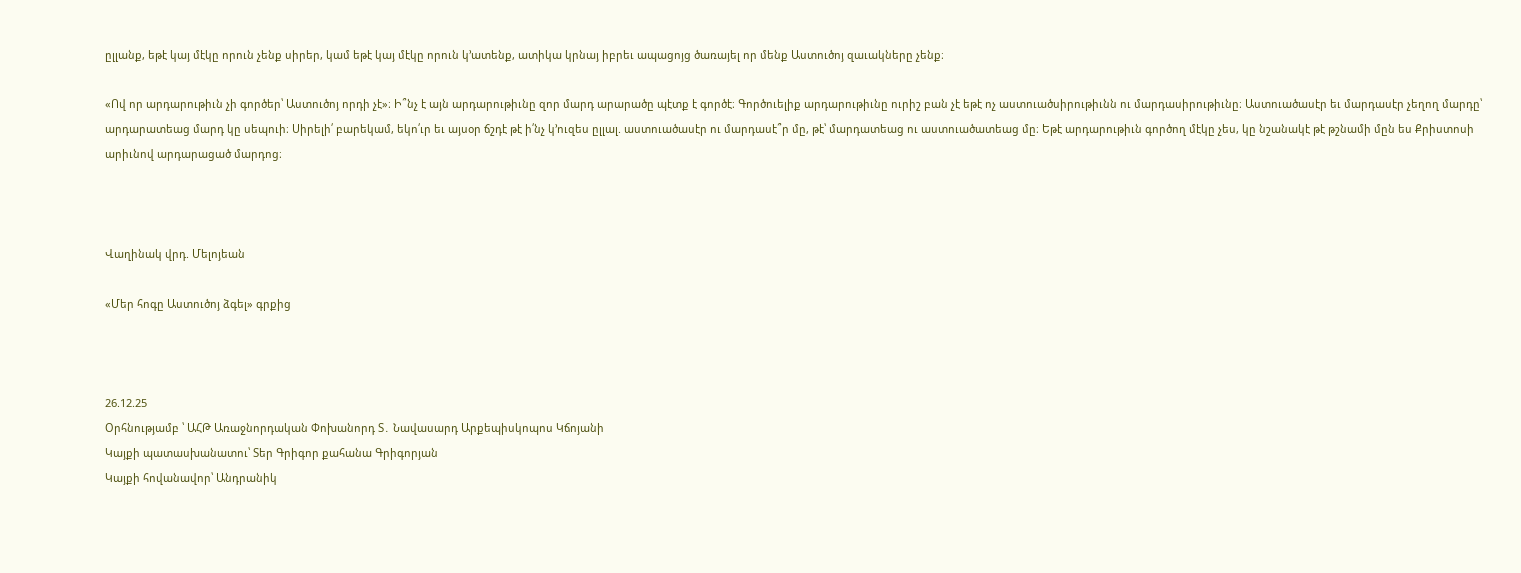ըլլանք, եթէ կայ մէկը որուն չենք սիրեր, կամ եթէ կայ մէկը որուն կ՚ատենք, ատիկա կրնայ իբրեւ ապացոյց ծառայել որ մենք Աստուծոյ զաւակները չենք։

«Ով որ արդարութիւն չի գործեր՝ Աստուծոյ որդի չէ»։ Ի՞նչ է այն արդարութիւնը զոր մարդ արարածը պէտք է գործէ։ Գործուելիք արդարութիւնը ուրիշ բան չէ եթէ ոչ աստուածսիրութիւնն ու մարդասիրութիւնը։ Աստուածասէր եւ մարդասէր չեղող մարդը՝ արդարատեաց մարդ կը սեպուի։ Սիրելի՛ բարեկամ, եկո՛ւր եւ այսօր ճշդէ թէ ի՛նչ կ՚ուզես ըլլալ. աստուածասէր ու մարդասէ՞ր մը, թէ՝ մարդատեաց ու աստուածատեաց մը։ Եթէ արդարութիւն գործող մէկը չես, կը նշանակէ թէ թշնամի մըն ես Քրիստոսի արիւնով արդարացած մարդոց։



Վաղինակ վրդ. Մելոյեան

«Մեր հոգը Աստուծոյ ձգել» գրքից



26.12.25
Օրհնությամբ ՝ ԱՀԹ Առաջնորդական Փոխանորդ Տ․ Նավասարդ Արքեպիսկոպոս Կճոյանի
Կայքի պատասխանատու՝ Տեր Գրիգոր քահանա Գրիգորյան
Կայքի հովանավոր՝ Անդրանիկ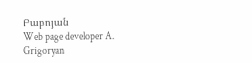Բաբոյան
Web page developer A. Grigoryan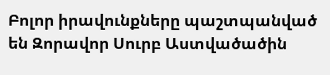Բոլոր իրավունքները պաշտպանված են Զորավոր Սուրբ Աստվածածին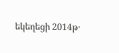եկեղեցի 2014թ․